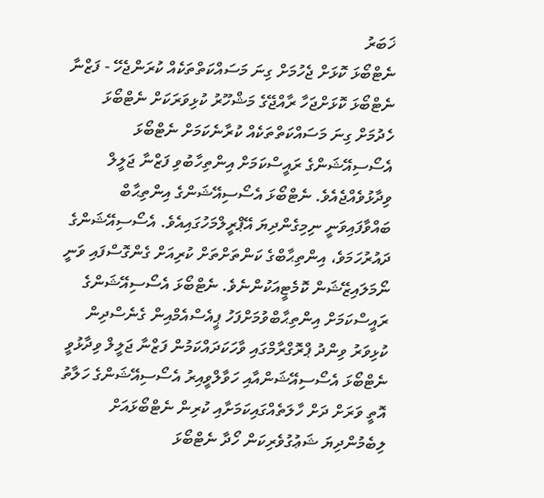ޚަބަރު
ނެޓްބޯޅަ ކޮޅަށް ޖެހުމަށް ގިނަ މަސައްކަތްތަކެއް ކުރަންޖެހޭ - ފަޒްނާ
ނެޓްބޯޅަ ކޮޅަށްޖަހާ ރާއްޖޭގެ މަޝްހޫރު ކުޅިވަރަކަށް ނެޓްބޯޅަ ހެދުމަށް ގިނަ މަސައްކަތްތަކެއް ކުރާނެކަމަށް ނެޓްބޯޅަ އެސޯސިއޭޝަންގެ ރައީސްކަމަށް އިންތިހާބުވި ފަޒްނާ ޖަލީލް ވިދާޅުވެއްޖެއެވެ. ނެޓްބޯޅަ އެސޯސިއޭޝަންގެ އިންތިޙާބް ބައްވާފައިވަނީ ނިމިގެންދިޔަ އޭޕްރީލްމަހުގައިއެވެ. އެސޯސިއޭޝަންގެ ދައުރުހަމަވެ، އިންތިޙާބްގެ ކަންތަށްތަށް ކުރިއަށް ގެންގޮސްފައި ވަނީ ނޯމަލައިޒޭޝަން ކޮމެޓީއަކުންނެވެ. ނެޓްބޯޅަ އެސޯސިއޭޝަންގެ ރައީސްކަމަށް އިންތިޙާބްވުމަށްފަހު ޕީއެސްއެމްއިން ގެނެސްދިން ކުޅިވަރު ވިންދު ޕްރޮގްރާމްގައި ވާހަކަދައްކަމުން ފަޒްނާ ޖަލީލް ވިދާޅުވީ ނެޓްބޯޅަ އެސޯސިއޭޝަންއާއި ހަވާލްވީއިރު އެސޯސިއޭޝަންގެ ހަލާތު އޮތީ ވަރަށް ދަށް ހާލަތެއްގައިކަމަށާއި ކުރިން ނެޓްބޯޅައަށް ލިބެމުންދިޔަ ޝަޢުގުވެރިކަން ހޯދާ ނެޓްބޯޅަ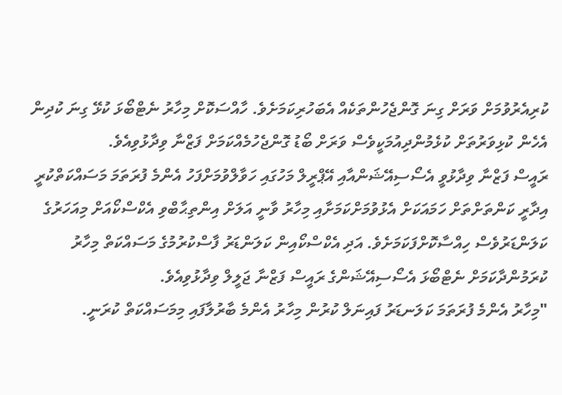ކުރިއެރުވުމަށް ވަރަށް ގިނަ ގޮންޖެހުންތަކެއް އެބަހުރިކަމަށެވެ. ހާއްސަކޮށް މިހާރު ނެޓްބޯޅަ ކުޅޭ ގިނަ ކުދިން އެހެން ކުޅިވަރުތަށް ކުޅެމުންދިއުމަކީވެސް ވަރަށް ބޯޑު ގޮންޖެހުމެއްކަމަށް ފަޒްނާ ވިދާޅުވިއެވެ.
ރައީސް ފަޒްނާ ވިދާޅުވީ އެސޯސިއޭޝަންއާއި އޭޕްރީލް މަހުގައި ހަވާލްވުމަށްފަހު އެންމެ ފުރަތަމަ މަސައްކަތްކުރީ އިދާރީ ކަންތަށްތަށް ހަމައަކަށް އެޅުވުމަށްކަމަށާއި މިހާރު ވާނީ އަލަށް އިންތިޙާބްވި އެކްސްކޯއަށް މިއަހަރުގެ ކަލަންޑަރުވެސް ހިއްސާކޮށްފަކަމަށެވެ. އަދި އެކްސްކޯއިން ކަލަންޑަރު ފާސްކުރުމުގެ މަސައްކަތް މިހާރު ކުރަމުންދާކަމަށް ނެޓްބޯޅަ އެސޯސިއޭޝަންގެ ރައީސް ފަޒްނާ ޖަލީލް ވިދާޅުވިއެވެ.
"މިހާރު އެންމެ ފުރަތަމަ ކަލަނޑަރު ފައިނަލް ކުރުން މިހާރު އެންމެ ބާރުލާފައި މިމަސައްކަތް ކުރަނީ.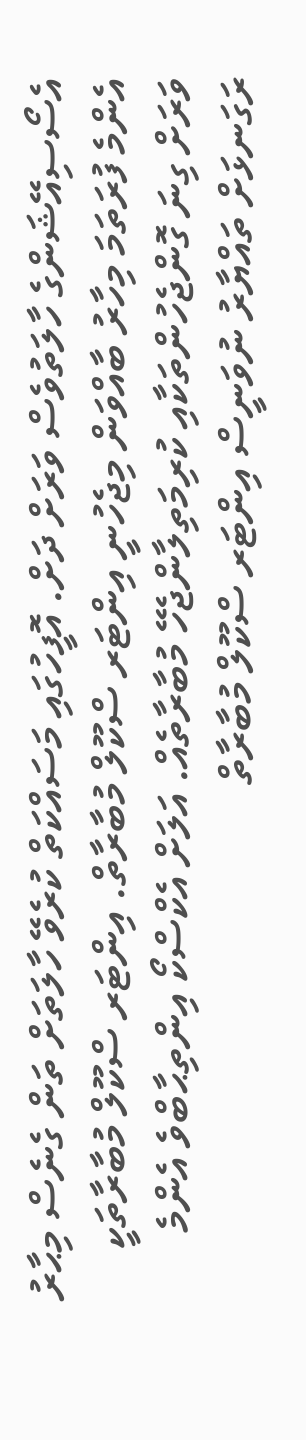އެސޯސިއޭޝަންގެ ހާލަތުވެސް ވަރަށް ދަށް. އޮފީހުގައި މަސައްކަތް ކުރެވޭ ހާލަތަށް ތަން ގެނެސް މިޙާރު އެންމެ ފުރަތަމަ މިހާރު ބާއްވަން މިޖެހުނީ އިންޓަރ ސްކޫލް މުބާރާތް. އިންޓަރ ސްކޫލް މުބާރާތަކީ ވަރަށް ގިނަ ގޮންޖެހުންތަކާއި ކުރިމަތިލާންޖެހޭ މުބާރާތެއް. އަލަށް އެކްސްކޯ އިންތިޙާބްވެ އެންމެ ރަގަނޅަށް ތައްޔާރު ނުވަނީސް އިންޓަރ ސްކޫލް މުބާރާތް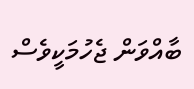ބާއްވަން ޖެހުމަކީވެސް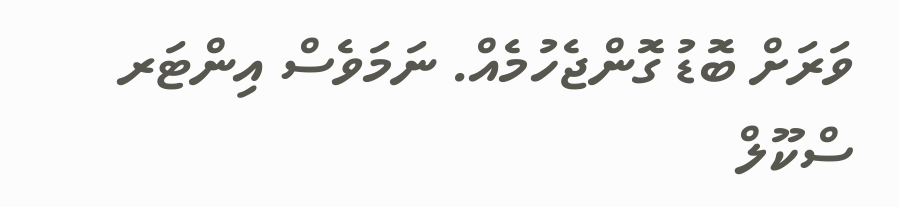ވަރަށް ބޮޑު ގޮންޖެހުމެއް. ނަމަވެސް އިންޓަރ ސްކޫލް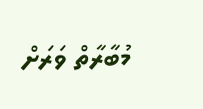މުބާރާތް ވަރަށް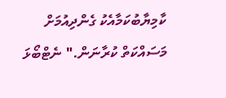ކާމިޔާބުކަމާއެކު ގެންދިއުމަށް މަސައްކަތް ކުރާނަން." ނެޓްބޯޅަ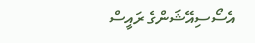އެސޯސިއޭޝަންގެ ރައީސް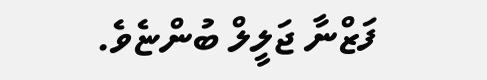ފަޒްނާ ޖަލީލް ބުންޏެވެ.